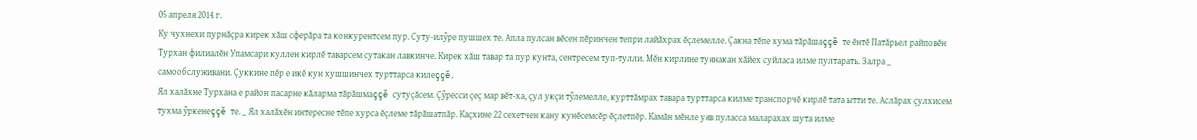05 апреля 2014 г.
Ку чухнехи пурнăçра кирек хăш сферăра та конкурентсем пур. Суту-илỹре пушшех те. Апла пулсан вĕсен пĕринчен тепри лайăхрах ĕçлемелле. Çакна тĕпе хума тăрăшаççĕ те ĕнтĕ Патăрьел райповĕн Турхан филиалĕн Упамсари куллен кирлĕ таварсем сутакан лавкинче. Кирек хăш тавар та пур кунта, сентресем туп-тулли. Мĕн кирлине туянакан хăйех суйласа илме пултарать. Залра _ самообслуживани. Çуккине пĕр е икĕ кун хушшинчех турттарса килеççĕ.
Ял халăхне Турхана е район пасарне кăларма тăрăшмаççĕ сутуçăсем. Çỹресси çеç мар вĕт-ха, çул укçи тỹлемелле, курттăмрах тавара турттарса килме транспорчĕ кирлĕ тата ытти те. Аслăрах çулхисем тухма ỹркенеççĕ те. _ Ял халăхĕн интересне тĕпе хурса ĕçлеме тăрăшатпăр. Каçхине 22 сехетчен кану кунĕсемсĕр ĕçлетпĕр. Камăн мĕнле уяв пуласса маларахах шута илме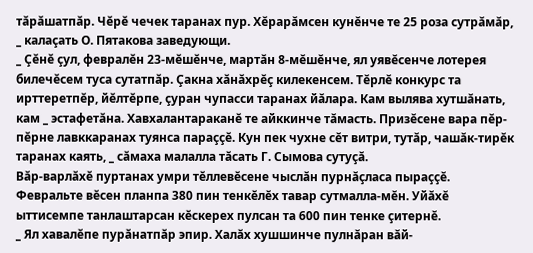тăрăшатпăр. Чĕрĕ чечек таранах пур. Хĕрарăмсен кунĕнче те 25 роза сутрăмăр, _ калаçать О. Пятакова заведующи.
_ Çĕнĕ çул, февралĕн 23-мĕшĕнче, мартăн 8-мĕшĕнче, ял уявĕсенче лотерея билечĕсем туса сутатпăр. Çакна хăнăхрĕç килекенсем. Тĕрлĕ конкурс та ирттеретпĕр, йĕлтĕрпе, çуран чупасси таранах йăлара. Кам вылява хутшăнать, кам _ эстафетăна. Хавхалантараканĕ те айккинче тăмасть. Призĕсене вара пĕр-пĕрне лавккаранах туянса параççĕ. Кун пек чухне сĕт витри, тутăр, чашăк-тирĕк таранах каять, _ сăмаха малалла тăсать Г. Сымова сутуçă.
Вăр-варлăхĕ пуртанах умри тĕллевĕсене чыслăн пурнăçласа пыраççĕ. Февральте вĕсен планпа 380 пин тенкĕлĕх тавар сутмалла-мĕн. Уйăхĕ ыттисемпе танлаштарсан кĕскерех пулсан та 600 пин тенке çитернĕ.
_ Ял хавалĕпе пурăнатпăр эпир. Халăх хушшинче пулнăран вăй-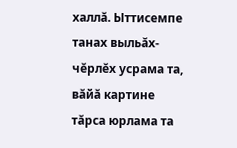халлă. Ыттисемпе танах выльăх-чĕрлĕх усрама та, вăйă картине тăрса юрлама та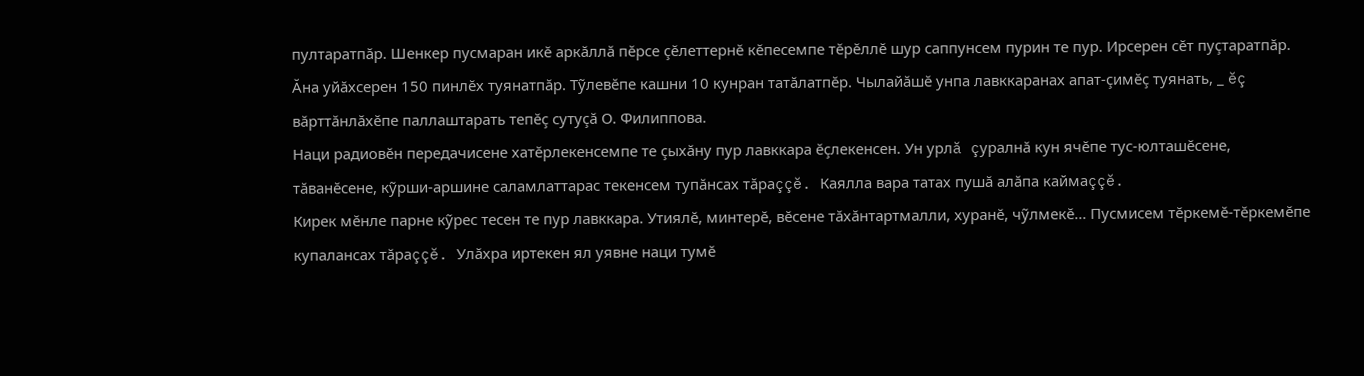пултаратпăр. Шенкер пусмаран икĕ аркăллă пĕрсе çĕлеттернĕ кĕпесемпе тĕрĕллĕ шур саппунсем пурин те пур. Ирсерен сĕт пуçтаратпăр. Ăна уйăхсерен 150 пинлĕх туянатпăр. Тỹлевĕпе кашни 10 кунран татăлатпĕр. Чылайăшĕ унпа лавккаранах апат-çимĕç туянать, _ ĕç вăрттăнлăхĕпе паллаштарать тепĕç сутуçă О. Филиппова.
Наци радиовĕн передачисене хатĕрлекенсемпе те çыхăну пур лавккара ĕçлекенсен. Ун урлă çуралнă кун ячĕпе тус-юлташĕсене, тăванĕсене, кỹрши-аршине саламлаттарас текенсем тупăнсах тăраççĕ. Каялла вара татах пушă алăпа каймаççĕ.
Кирек мĕнле парне кỹрес тесен те пур лавккара. Утиялĕ, минтерĕ, вĕсене тăхăнтартмалли, хуранĕ, чỹлмекĕ... Пусмисем тĕркемĕ-тĕркемĕпе купалансах тăраççĕ. Улăхра иртекен ял уявне наци тумĕ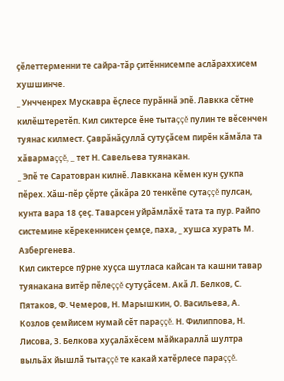çĕлеттерменни те сайра-тăр çитĕннисемпе аслăраххисем хушшинче.
_ Унчченрех Мускавра ĕçлесе пурăннă эпĕ. Лавкка сĕтне килĕштеретĕп. Кил сиктерсе ĕне тытаççĕ пулин те вĕсенчен туянас килмест. Çаврăнăçуллă сутуçăсем пирĕн кăмăла та хăвармаççĕ, _ тет Н. Савельева туянакан.
_ Эпĕ те Саратовран килнĕ. Лавккана кĕмен кун çукпа пĕрех. Хăш-пĕр çĕрте çăкăра 20 тенкĕпе сутаççĕ пулсан, кунта вара 18 çеç. Таварсен уйрăмлăхĕ тата та пур. Райпо системине кĕрекеннисен çемçе, паха, _ хушса хурать М. Азбергенева.
Кил сиктерсе пỹрне хуçса шутласа кайсан та кашни тавар туянакана витĕр пĕлеççĕ сутуçăсем. Акă Л. Белков, С. Пятаков, Ф. Чемеров, Н. Марышкин, О. Васильева, А. Козлов çемйисем нумай сĕт параççĕ. Н. Филиппова, Н. Лисова, З. Белкова хуçалăхĕсем мăйкараллă шултра выльăх йышлă тытаççĕ те какай хатĕрлесе параççĕ.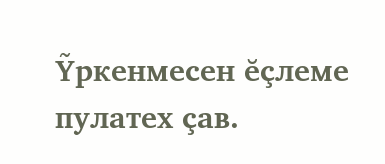Ỹркенмесен ĕçлеме пулатех çав.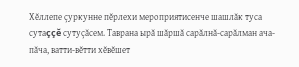Хĕллепе çуркунне пĕрлехи мероприятисенче шашлăк туса сутаççĕ сутуçăсем. Таврана ырă шăршă сарăлнă-сарăлман ача-пăча, ватти-вĕтти хĕвĕшет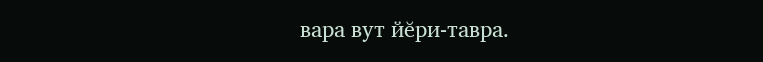вара вут йĕри-тавра.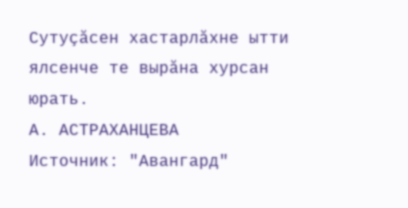Сутуçăсен хастарлăхне ытти ялсенче те вырăна хурсан юрать.
А. АСТРАХАНЦЕВА
Источник: "Авангард"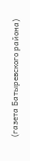(газета Батыревского района)